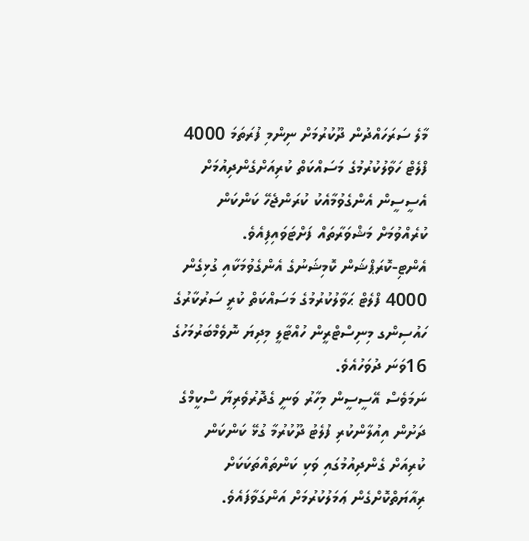މާލެ ސަރަހައްދުން ދޫކުރުމަށް ނިންމި ފުރަތަމަ 4000 ފްލެޓް ހަވާލުކުރުމުގެ މަސައްކަތް ކުރިއަށްގެންދިއުމަށް އެސީސީން އެންގެވުމާއެކު ކުރަންޖެހޭ ކަންކަން ކުރެއްވުމަށް މަޝްވަރާތައް ފަށްޓަވައިފިއެވެ.
އެންޓި-ކޮރަޕްޝަން ކޮމިޝަނުގެ އެންގެވުމަކާއި ގުޅިގެން 4000 ފްލެޓް ޙަވާލުކުރުމުގެ މަސައްކަތް ކުރީ ސަރުކާރުގެ ހައުސިންގ މިނިސްޓްރީން ހުއްޓާލީ މިދިޔަ ނޮވެމްބަރުމަހުގެ 16ވަނަ ދުވަހުއެވެ.
ނަމަވެސް އޭސީސީން މިހާރު ވަނީ ގެދޮރުވެރިޔާ ސްކީމްގެ ދަށުން އިއުލާންކުރި ފުލެޓު ދޫކުރުމާ ގުޅޭ ކަންކަން ކުރިއަށް ގެންދިއުމުގައި ވަކި ކަންތައްތަކަކަށް ރިއާޔަތްކޮށްގެން ޢަމަލުކުރުމަށް އަންގަވާފައެވެ.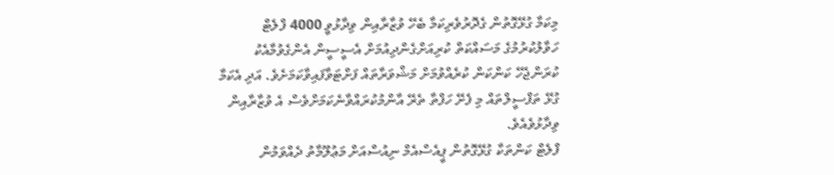މިކަމާ ގުޅޭގޮތުން ގެދޮރުވެރިކަމާ ބެހޭ ވުޒާރާއިން ވިދާޅުވީ 4000 ފްލެޓް ހަވާލުކުރުމުގެ މަސައްކަތް ކުރިއަށްގެންދިއުމަށް އެސީސީން އެންގެވުމާއެކު ކުރަންޖެހޭ ކަންކަން ކުރެއްވުމަށް މަޝްވަރާތައް ފަށްޓަވާފައިވާކަމަށެވެ. އަދި އެކަމާ ގުޅޭ ތަފްސީލްތައް މި ފެށޭ ހަފްތާ ތެރޭ އާންމުކުރައްވާނެކަމަށްވެސް އެ ވުޒާރާއިން ވިދާޅުވެއެވެ.
ފްލެޓް ކަންތަކާ ގުޅޭގޮތުން ޕީއެސްއެމް ނިއުސްއަށް މަޢުލޫމާތު ދެއްވަމުން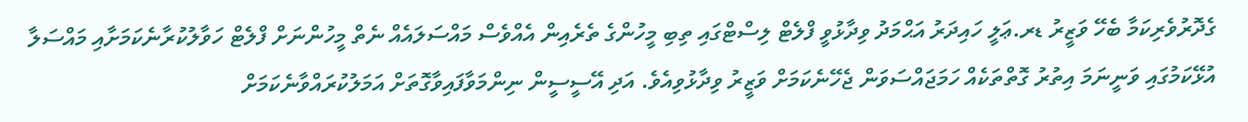ގެދޮރުވެރިކަމާ ބެހޭ ވަޒީރު ޑރ.ޢަލީ ހައިދަރު އަޙްމަދު ވިދާޅުވީ ފްލެޓް ލިސްޓްގައި ތިބި މީހުންގެ ތެރެއިން އެއްވެސް މައްސަލައެއް ނެތް މީހުންނަށް ފްލެޓް ހަވާލުކުރާނެކަމަށާއި މައްސަލާ އުޅޭކަމުގައި ވަނީނަމަ އިތުރު ގޮތްތަކެއް ހަމަޖައްސަވަން ޖެހޭނެކަމަށް ވަޒީރު ވިދާޅުވިއެވެ. އަދި އޭސީސީން ނިންމަވާފައިވާގޮތަށް އަމަލުކުރައްވާނެކަމަށް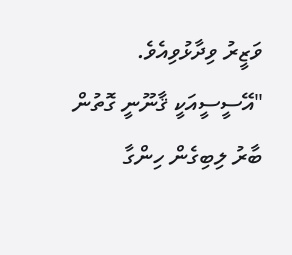ވަޒީރު ވިދާޅުވިއެވެ.
"އޭސީސީއަކީ ޤާނޫނީ ގޮތުން ބާރު ލިބިގެން ހިންގާ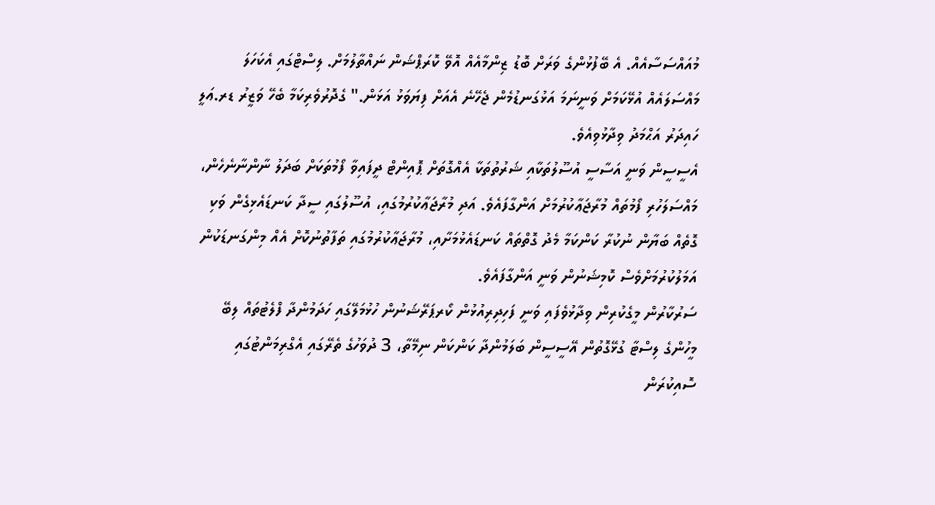މުއައްސަސާއެއް. އެ ބޭފުޅުންގެ ވަރަށް ބޮޑު ޒިންމާއެއް އޮވޭ ކޮރަޕްޝަން ނައްތާލުމަށް. ލިސްޓްގައި އެކަހަލަ މައްސަލައެއް އުޅޭކަމަށް ވަނީނަމަ އަޅުގަނޑުމެން ޖެހޭނެ އެއަށް ފިޔަވަޅު އަޅަން." ގެދޮރުވެރިކަމާ ބެހޭ ވަޒީރު ޑރ.ޢަލީ ހައިދަރު އަޙްމަދު ވިދާޅުވިއެވެ.
އެސީސީން ވަނީ އަސާސީ އުސޫލުތަކާއި ޝަރުތުތަކާ އެއްގޮތަށް ޕޮއިންޓް ދީފައިވާ ފޯމުތަކަށް ބަދަލު ނާންނާނެހެން، މައްސަލަހުރި ފޯމުތައް މުރާޖަޢާކުރުމަށް އަންގާފައެވެ. އަދި މުރާޖަޢާކުރުމުގައި، އުސޫލުގައި ސީދާ ކަނޑައެޅިގެން ވަކި ގޮތެއް ބަޔާން ނުކުރާ ކަންކަމާ މެދު ގޮތްތައް ކަނޑައެޅުމަށާއި، މުރާޖަޢާކުރުމުގައި ތަފާތުނުކޮށް އެއް މިންގަނޑަކުން އަމަލުކުރުމަށްވެސް ކޮމިޝަނުން ވަނީ އަންގާފައެވެ.
ސަރުކާރުން މީގެކުރިން ވިދާޅުވެފައި ވަނީ ފަހިދިރިއުޅުން ކޯރޕަރޭޝަނުން ހުޅުމަލޭގައި ހަދަމުންދާ ފްލެޓުތައް ލިބޭ މީހުންގެ ލިސްޓާ ގުޅޭގޮތުން އޭސީސީން ބަލަމުންދާ ކަންކަން ނިމޭތާ، 3 ދުވަހުގެ ތެރޭގައި އެގްރިމަންޓުގައި ސޮއިކުރަން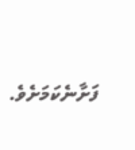ފަށާނެކަމަށެވެ.